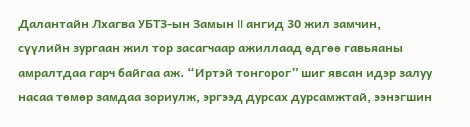Далантайн Лхагва УБТЗ-ын Замын II ангид 30 жил замчин, сүүлийн зургаан жил тор засагчаар ажиллаад өдгөө гавьяаны амралтдаа гарч байгаа аж. “Иртэй тонгорог” шиг явсан идэр залуу насаа төмөр замдаа зориулж, эргээд дурсах дурсамжтай, ээнэгшин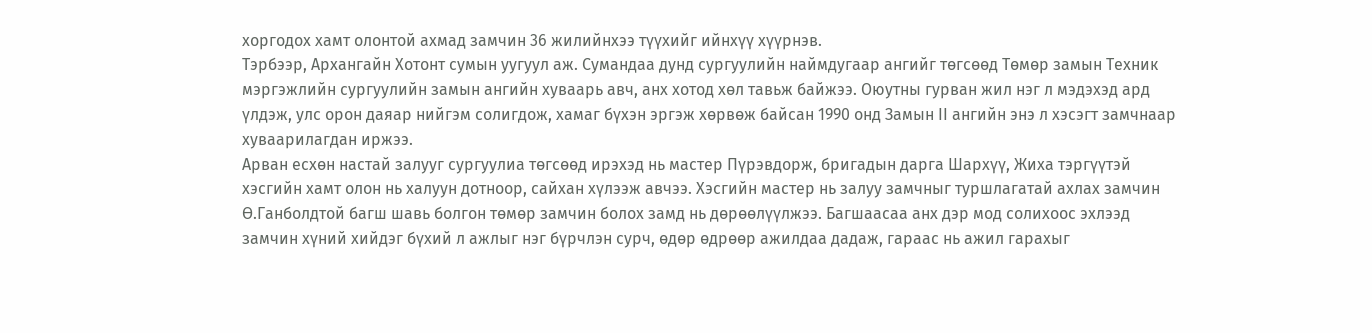хоргодох хамт олонтой ахмад замчин 36 жилийнхээ түүхийг ийнхүү хүүрнэв.
Тэрбээр, Архангайн Хотонт сумын уугуул аж. Сумандаа дунд сургуулийн наймдугаар ангийг төгсөөд Төмөр замын Техник мэргэжлийн сургуулийн замын ангийн хуваарь авч, анх хотод хөл тавьж байжээ. Оюутны гурван жил нэг л мэдэхэд ард үлдэж, улс орон даяар нийгэм солигдож, хамаг бүхэн эргэж хөрвөж байсан 1990 онд Замын II ангийн энэ л хэсэгт замчнаар хуваарилагдан иржээ.
Арван есхөн настай залууг сургуулиа төгсөөд ирэхэд нь мастер Пүрэвдорж, бригадын дарга Шархүү, Жиха тэргүүтэй хэсгийн хамт олон нь халуун дотноор, сайхан хүлээж авчээ. Хэсгийн мастер нь залуу замчныг туршлагатай ахлах замчин Ө.Ганболдтой багш шавь болгон төмөр замчин болох замд нь дөрөөлүүлжээ. Багшаасаа анх дэр мод солихоос эхлээд замчин хүний хийдэг бүхий л ажлыг нэг бүрчлэн сурч, өдөр өдрөөр ажилдаа дадаж, гараас нь ажил гарахыг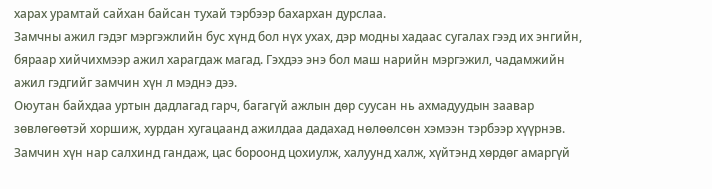харах урамтай сайхан байсан тухай тэрбээр бахархан дурслаа.
Замчны ажил гэдэг мэргэжлийн бус хүнд бол нүх ухах, дэр модны хадаас сугалах гээд их энгийн, бяраар хийчихмээр ажил харагдаж магад. Гэхдээ энэ бол маш нарийн мэргэжил, чадамжийн ажил гэдгийг замчин хүн л мэднэ дээ.
Оюутан байхдаа уртын дадлагад гарч, багагүй ажлын дөр суусан нь ахмадуудын заавар зөвлөгөөтэй хоршиж, хурдан хугацаанд ажилдаа дадахад нөлөөлсөн хэмээн тэрбээр хүүрнэв. Замчин хүн нар салхинд гандаж, цас бороонд цохиулж, халуунд халж, хүйтэнд хөрдөг амаргүй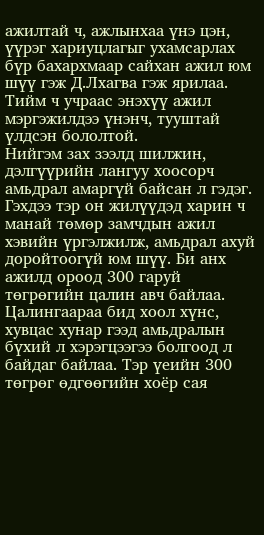ажилтай ч, ажлынхаа үнэ цэн, үүрэг хариуцлагыг ухамсарлах бүр бахархмаар сайхан ажил юм шүү гэж Д.Лхагва гэж ярилаа. Тийм ч учраас энэхүү ажил мэргэжилдээ үнэнч, тууштай үлдсэн бололтой.
Нийгэм зах зээлд шилжин, дэлгүүрийн лангуу хоосорч амьдрал амаргүй байсан л гэдэг. Гэхдээ тэр он жилүүдэд харин ч манай төмөр замчдын ажил хэвийн үргэлжилж, амьдрал ахуй доройтоогүй юм шүү. Би анх ажилд ороод 300 гаруй төгрөгийн цалин авч байлаа. Цалингаараа бид хоол хүнс, хувцас хунар гээд амьдралын бүхий л хэрэгцээгээ болгоод л байдаг байлаа. Тэр үеийн 300 төгрөг өдгөөгийн хоёр сая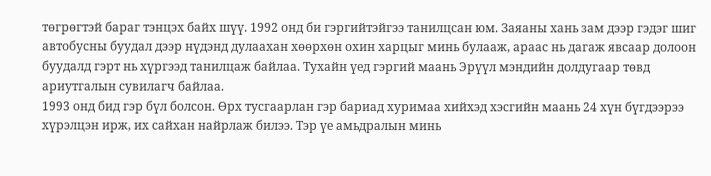төгрөгтэй бараг тэнцэх байх шүү. 1992 онд би гэргийтэйгээ танилцсан юм. Заяаны хань зам дээр гэдэг шиг автобусны буудал дээр нүдэнд дулаахан хөөрхөн охин харцыг минь булааж, араас нь дагаж явсаар долоон буудалд гэрт нь хүргээд танилцаж байлаа. Тухайн үед гэргий маань Эрүүл мэндийн долдугаар төвд ариутгалын сувилагч байлаа.
1993 онд бид гэр бүл болсон. Өрх тусгаарлан гэр бариад хуримаа хийхэд хэсгийн маань 24 хүн бүгдээрээ хүрэлцэн ирж, их сайхан найрлаж билээ. Тэр үе амьдралын минь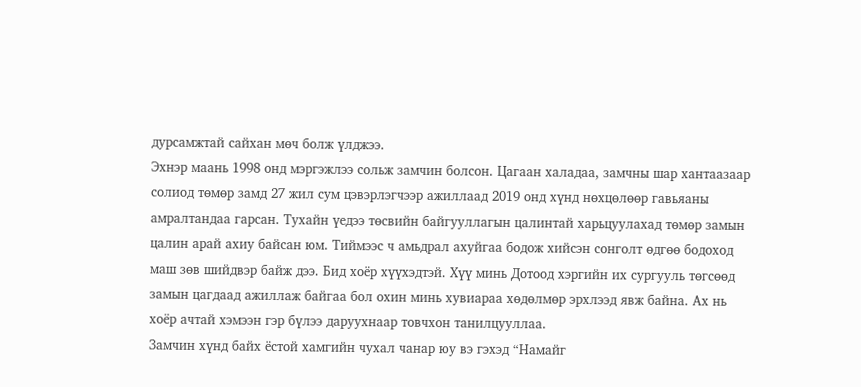дурсамжтай сайхан мөч болж үлджээ.
Эхнэр маань 1998 онд мэргэжлээ сольж замчин болсон. Цагаан халадаа, замчны шар хантаазаар солиод төмөр замд 27 жил сум цэвэрлэгчээр ажиллаад 2019 онд хүнд нөхцөлөөр гавьяаны амралтандаа гарсан. Тухайн үедээ төсвийн байгууллагын цалинтай харьцуулахад төмөр замын цалин арай ахиу байсан юм. Тиймээс ч амьдрал ахуйгаа бодож хийсэн сонголт өдгөө бодоход маш зөв шийдвэр байж дээ. Бид хоёр хүүхэдтэй. Хүү минь Дотоод хэргийн их сургууль төгсөөд замын цагдаад ажиллаж байгаа бол охин минь хувиараа хөдөлмөр эрхлээд явж байна. Ах нь хоёр ачтай хэмээн гэр бүлээ даруухнаар товчхон танилцууллаа.
Замчин хүнд байх ёстой хамгийн чухал чанар юу вэ гэхэд “Намайг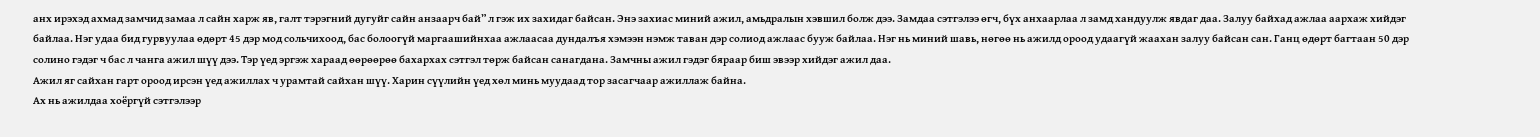анх ирэхэд ахмад замчид замаа л сайн харж яв, галт тэрэгний дугуйг сайн анзаарч бай” л гэж их захидаг байсан. Энэ захиас миний ажил, амьдралын хэвшил болж дээ. Замдаа сэтгэлээ өгч, бүх анхаарлаа л замд хандуулж явдаг даа. Залуу байхад ажлаа аархаж хийдэг байлаа. Нэг удаа бид гурвуулаа өдөрт 45 дэр мод сольчихоод, бас болоогүй маргаашийнхаа ажлаасаа дундалъя хэмээн нэмж таван дэр солиод ажлаас бууж байлаа. Нэг нь миний шавь, нөгөө нь ажилд ороод удаагүй жаахан залуу байсан сан. Ганц өдөрт багтаан 50 дэр солино гэдэг ч бас л чанга ажил шүү дээ. Тэр үед эргэж хараад өөрөөрөө бахархах сэтгэл төрж байсан санагдана. Замчны ажил гэдэг бяраар биш эвээр хийдэг ажил даа.
Ажил яг сайхан гарт ороод ирсэн үед ажиллах ч урамтай сайхан шүү. Харин сүүлийн үед хөл минь муудаад тор засагчаар ажиллаж байна.
Ах нь ажилдаа хоёргүй сэтгэлээр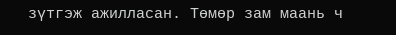зүтгэж ажилласан. Төмөр зам маань ч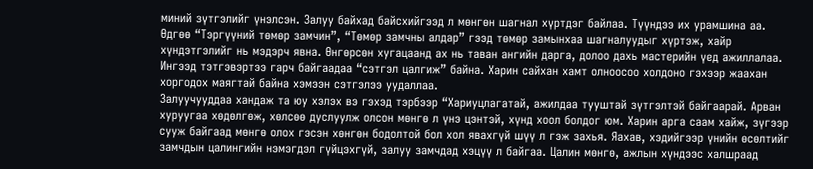миний зүтгэлийг үнэлсэн. Залуу байхад байсхийгээд л мөнгөн шагнал хүртдэг байлаа. Түүндээ их урамшина аа. Өдгөө “Тэргүүний төмөр замчин”, “Төмөр замчны алдар” гээд төмөр замынхаа шагналуудыг хүртэж, хайр хүндэтгэлийг нь мэдэрч явна. Өнгөрсөн хугацаанд ах нь таван ангийн дарга, долоо дахь мастерийн үед ажиллалаа. Ингээд тэтгэвэртээ гарч байгаадаа “сэтгэл цалгиж” байна. Харин сайхан хамт олноосоо холдоно гэхээр жаахан хоргодох маягтай байна хэмээн сэтгэлээ уудаллаа.
Залуучууддаа хандаж та юу хэлэх вэ гэхэд тэрбээр “Хариуцлагатай, ажилдаа тууштай зүтгэлтэй байгаарай. Арван хуруугаа хөдөлгөж, хөлсөө дуслуулж олсон мөнгө л үнэ цэнтэй, хүнд хоол болдог юм. Харин арга саам хайж, зүгээр сууж байгаад мөнгө олох гэсэн хөнгөн бодолтой бол хол явахгүй шүү л гэж захья. Яахав, хэдийгээр үнийн өсөлтийг замчдын цалингийн нэмэгдэл гүйцэхгүй, залуу замчдад хэцүү л байгаа. Цалин мөнгө, ажлын хүндээс халшраад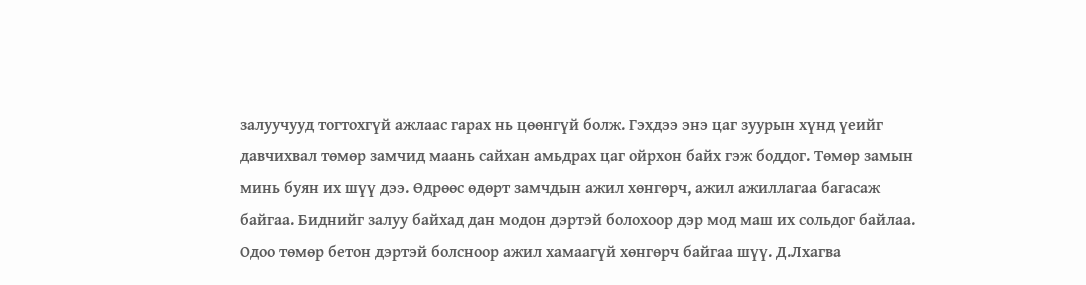залуучууд тогтохгүй ажлаас гарах нь цөөнгүй болж. Гэхдээ энэ цаг зуурын хүнд үеийг давчихвал төмөр замчид маань сайхан амьдрах цаг ойрхон байх гэж боддог. Төмөр замын минь буян их шүү дээ. Өдрөөс өдөрт замчдын ажил хөнгөрч, ажил ажиллагаа багасаж байгаа. Биднийг залуу байхад дан модон дэртэй болохоор дэр мод маш их сольдог байлаа. Одоо төмөр бетон дэртэй болсноор ажил хамаагүй хөнгөрч байгаа шүү. Д.Лхагва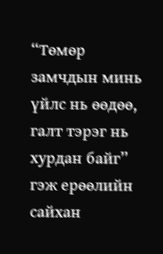“Төмөр замчдын минь үйлс нь өөдөө, галт тэрэг нь хурдан байг” гэж ерөөлийн сайхан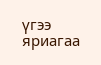үгээ яриагаа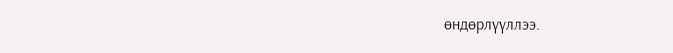өндөрлүүллээ.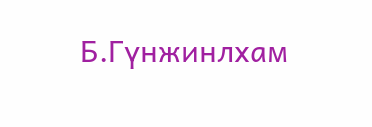Б.Гүнжинлхам